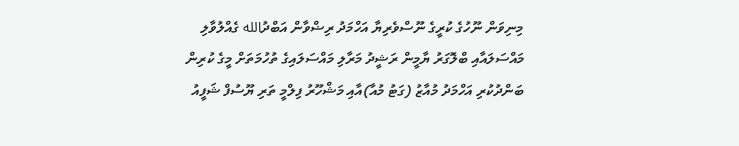މިނިވަން ނޫހުގެ ކުރީގެ ނޫސްވެރިޔާ އަހްމަދު ރިޟްވާން އަބްދުالله ގެއްލުވާލި މައްސަލައާއި ބްލޮގަރު ޔާމީން ރަޝީދު މަރާލި މައްސަލައިގެ ތުހުމަތަށް މީގެ ކުރިން ބަންދުކުރި އަހްމަދު މުއާޒު (ގަޓު މުއާ)އާއި މަޝްހޫރު ފިލްމީ ތަރި ޔޫސުފް ޝަފީއު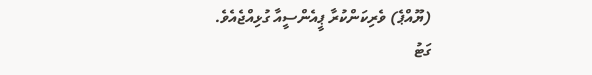(ޔޫއްޕެ) ވެރިކަންކުރާ ޕީއެންސީއާ ގުޅިއްޖެއެވެ.
ގަޓު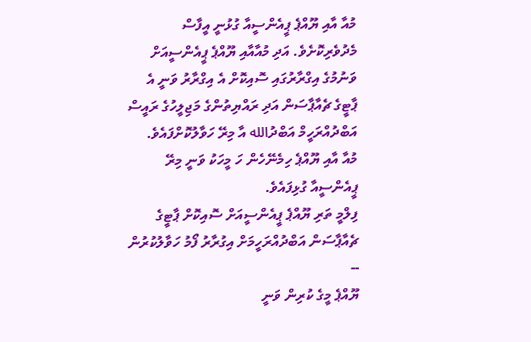މުއާ އާއި ޔޫއްޕެ ޕީއެންސީއާ ގުޅުނީ އީފާސް މެދުވެރިކޮށެވެ. އަދި މުއާއާއި ޔޫއްޕެ ޕީއެންސީއަށް ވަނުމުގެ އިގްރާރުގައި ސޮއިކޮށް އެ އިގްރާރު ވަނީ އެ ޕާޓީގެ ޗެއާޕާސަން އަދި ރައްޔިތުންގެ މަޖިލީހުގެ ރައީސް އަބްދުއްރަހީމް އަބްދުالله އާ މިރޭ ހަވާލުކޮށްފައެވެ.
މުއާ އާއި ޔޫއްޕެ ހިމެނޭހެން ހަ މީހަކު ވަނީ މިރޭ ޕީއެންސީއާ ގުޅިފައެވެ.
ފިލްމީ ތަރި ޔޫއްޕެ ޕީއެންސީއަށް ސޮއިކޮށް ޕާޓީގެ ޗެއާޕާސަން އަބްދުއްރަހީމަށް އިގުރާރު ފޯމު ހަވާލުކުރުން --
ޔޫއްޕެ މީގެ ކުރިން ވަނީ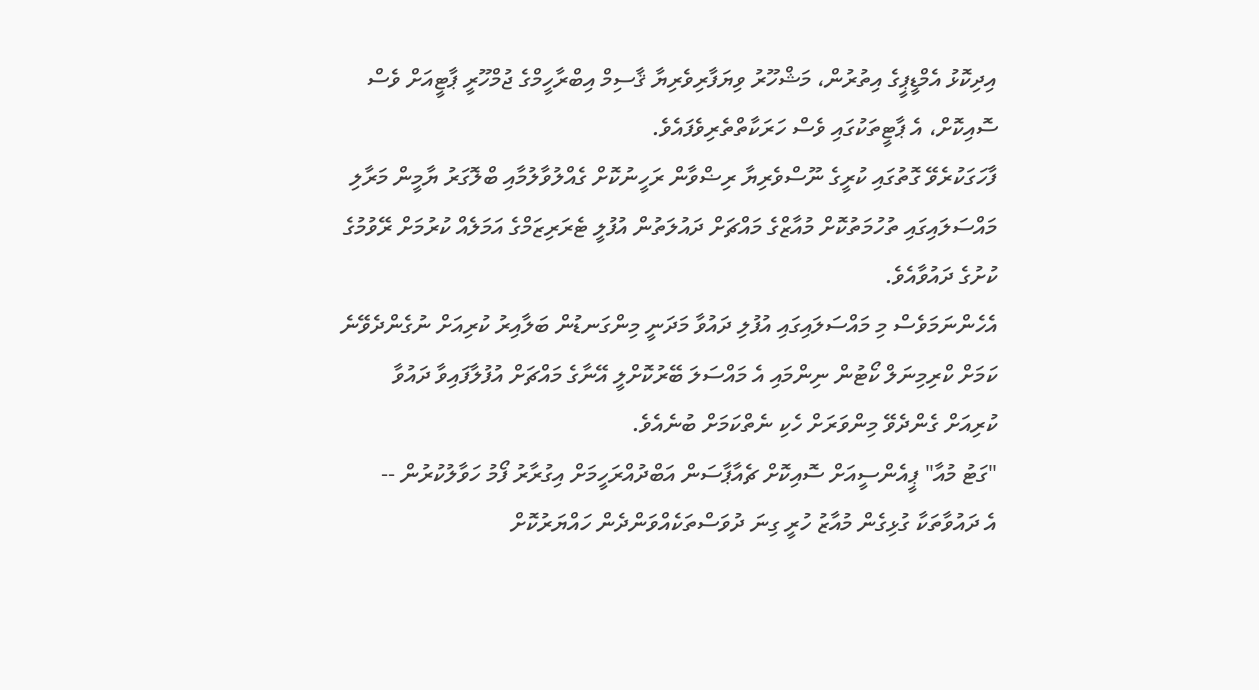އިދިކޮޅު އެމްޑީޕީގެ އިތުރުން، މަޝްހޫރު ވިޔަފާރިވެރިޔާ ޤާސިމް އިބްރާހީމްގެ ޖުމްހޫރީ ޕާޓީއަށް ވެސް ސޮއިކޮށް، އެ ޕާޓީތަކުގައި ވެސް ހަރަކާތްތެރިވެފައެވެ.
ފާހަގަކުރެވޭ ގޮތުގައި ކުރީގެ ނޫސްވެރިޔާ ރިޟްވާން ރަހީނުކޮށް ގެއްލުވާލުމާއި ބްލޮގަރު ޔާމީން މަރާލި މައްސަލައިގައި ތުހުމަތުކޮށް މުއާޒްގެ މައްޗަށް ދައުލަތުން އުފުލީ ޓެރަރިޒަމްގެ އަމަލެއް ކުރުމަށް ރޭވުމުގެ ކުށުގެ ދައުވާއެވެ.
އެހެންނަމަވެސް މި މައްސަލައިގައި އުފުލި ދައުވާ މަދަނީ މިންގަނޑުން ބަލާއިރު ކުރިއަށް ނުގެންދެވޭނެ ކަމަށް ކްރިމިނަލް ކޯޓުން ނިންމައި އެ މައްސަލަ ބޭރުކޮށްލީ އޭނާގެ މައްޗަށް އުފުލާފައިވާ ދައުވާ ކުރިއަށް ގެންދެވޭ މިންވަރަށް ހެކި ނެތްކަމަށް ބުނެއެވެ.
"ގަޓު މުއާ" ޕީއެންސީއަށް ސޮއިކޮށް ޗެއާޕާސަން އަބްދުއްރަހީމަށް އިގުރާރު ފޯމު ހަވާލުކުރުން --
އެ ދައުވާތަކާ ގުޅިގެން މުއާޒު ހުރީ ގިނަ ދުވަސްތަކެއްވަންދެން ހައްޔަރުކޮށް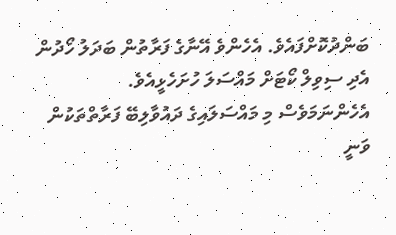ބަންދުކޮށްފައެވެ. އެހެންވެ އޭނާގެ ފަރާތުން ބަދަލު ހޯދުން އެދި ސިވިލް ކޯޓަށް މައްސަލަ ހުށަހެޅީއެވެ.
އެހެންނަމަވެސް މި މައްސަލައިގެ ދައުވާލިބޭ ފަރާތްތަކުން ވަނީ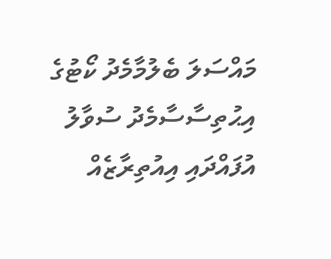މައްސަލަ ބެލުމާމެދު ކޯޓުގެ އިޙުތިސާސާމެދު ސުވާލު އުފައްދައި އިއުތިރާޒެއް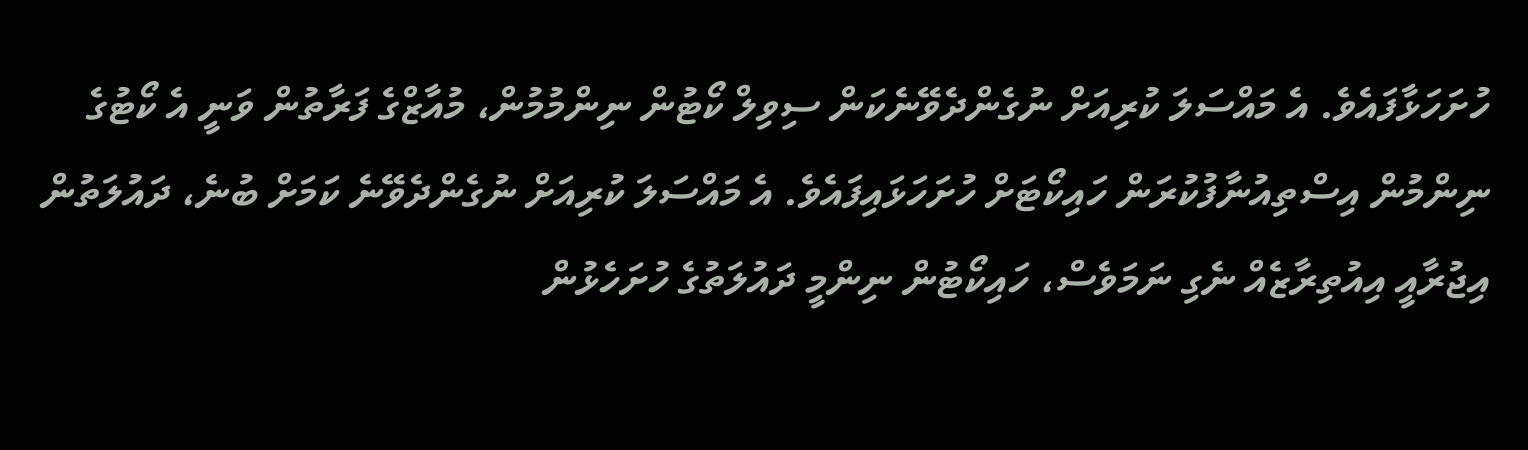ހުށަހަޅާފައެވެ. އެ މައްސަލަ ކުރިއަށް ނުގެންދެވޭނެކަން ސިވިލް ކޯޓުން ނިންމުމުން، މުއާޒްގެ ފަރާތުން ވަނީ އެ ކޯޓުގެ ނިންމުން އިސްތިއުނާފުކުރަން ހައިކޯޓަށް ހުށަހަޅައިފައެވެ. އެ މައްސަލަ ކުރިއަށް ނުގެންދެވޭނެ ކަމަށް ބުނެ، ދައުލަތުން އިޖުރާއީ އިއުތިރާޒެއް ނެގި ނަމަވެސް، ހައިކޯޓުން ނިންމީ ދައުލަތުގެ ހުށަހެޅުން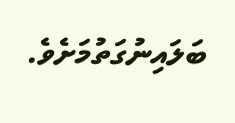ބަލައިނުގަތުމަށެވެ.